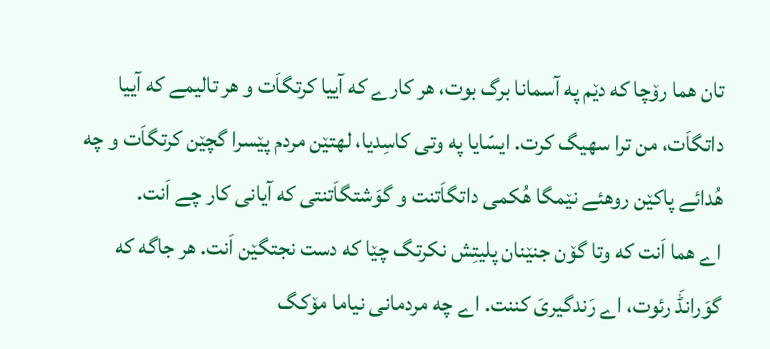تان هما رۆچا که دێم په آسمانا برگ بوت، هر کارے که آییا کرتگاَت و هر تالیمے که آییا داتگاَت، من ترا سهیگ کرت. ایسّایا په وتی کاسِدیا، لهتێن مردم پێسرا گچێن کرتگاَت و چه هُدائے پاکێن روهئے نێمگا هُکمی داتگاَتنت و گوَشتگاَتنتی که آیانی کار چے اَنت.
اے هما اَنت که وتا گۆن جنێنان پلیتِش نکرتگ چێا که دست نجتگێن اَنت. هر جاگه که گوَرانڈَ رئوت، اے رَندگیریَ کننت. اے چه مردمانی نیاما مۆکگ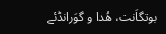بوتگاَنت، هُدا و گوَرانڈئے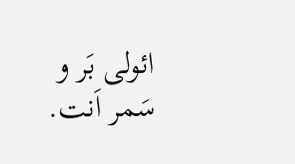ائولی بَر و سَمر اَنت.